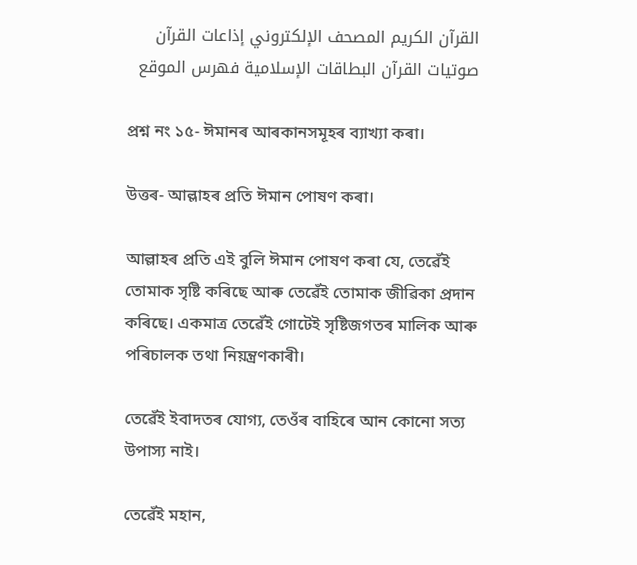القرآن الكريم المصحف الإلكتروني إذاعات القرآن صوتيات القرآن البطاقات الإسلامية فهرس الموقع

প্ৰশ্ন নং ১৫- ঈমানৰ আৰকানসমূহৰ ব্যাখ্যা কৰা।

উত্তৰ- আল্লাহৰ প্ৰতি ঈমান পোষণ কৰা।

আল্লাহৰ প্ৰতি এই বুলি ঈমান পোষণ কৰা যে, তেৱেঁই তোমাক সৃষ্টি কৰিছে আৰু তেৱেঁই তোমাক জীৱিকা প্ৰদান কৰিছে। একমাত্ৰ তেৱেঁই গোটেই সৃষ্টিজগতৰ মালিক আৰু পৰিচালক তথা নিয়ন্ত্ৰণকাৰী।

তেৱেঁই ইবাদতৰ যোগ্য, তেওঁৰ বাহিৰে আন কোনো সত্য উপাস্য নাই।

তেৱেঁই মহান,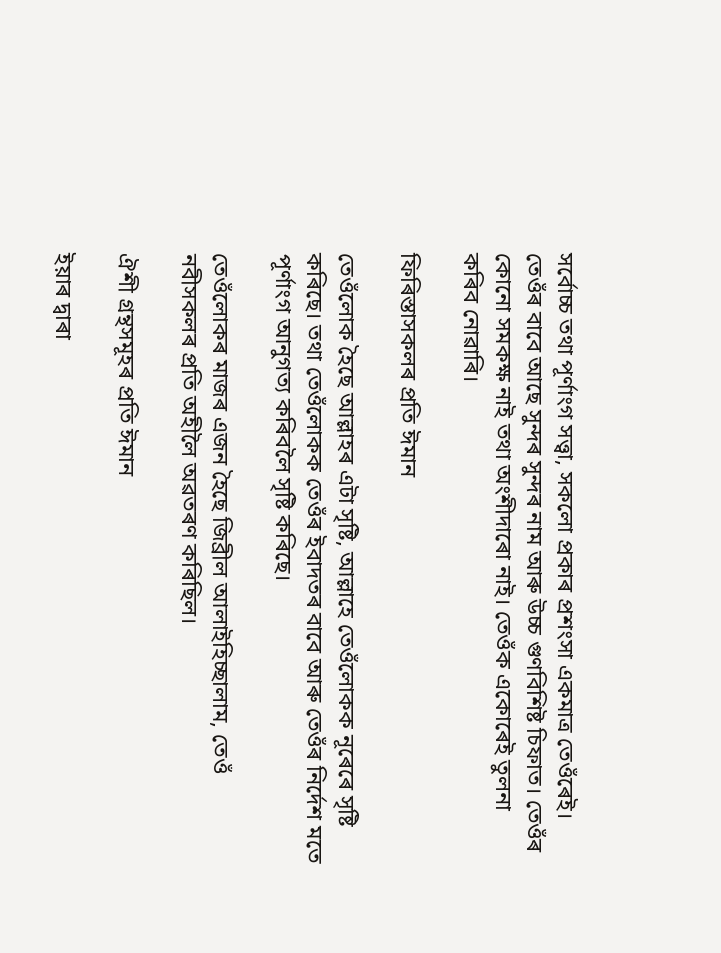সৰ্বোচ্চ তথা পূৰ্ণাংগ সত্ত্বা, সকলো প্ৰকাৰ প্ৰশংসা একমাত্ৰ তেওঁৰেই। তেওঁৰ বাবে আছে সুন্দৰ সুন্দৰ নাম আৰু উচ্চ গুণবিশিষ্ট চিফাত। তেওঁৰ কোনো সমকক্ষ নাই তথা অংশীদাৰো নাই। তেওঁক একোৰেই তুলনা কৰিব নোৱাৰি।

ফিৰিস্তাসকলৰ প্ৰতি ঈমান

তেওঁলোক হৈছে আল্লাহৰ এটা সৃষ্টি, আল্লাহে তেওঁলোকক নূৰেৰে সৃষ্টি কৰিছে। তথা তেওঁলোকক তেওঁৰ ইবাদতৰ বাবে আৰু তেওঁৰ নিৰ্দেশ মতে পূৰ্ণাংগ আনুগত্য কৰিবলৈ সৃষ্টি কৰিছে।

তেওঁলোকৰ মাজৰ এজন হৈছে জিব্ৰীল আলাইহিচ্ছালাম, তেওঁ নবীসকলৰ প্ৰতি অহীলৈ অৱতৰণ কৰিছিল।

ঐশী গ্ৰন্থসমূহৰ প্ৰতি ঈমান

ইয়াৰ দ্বাৰা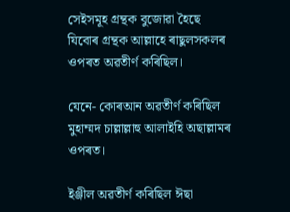সেইসমূহ গ্ৰন্থক বুজোৱা হৈছে যিবোৰ গ্ৰন্থক আল্লাহে ৰাছুলসকলৰ ওপৰত অৱতীৰ্ণ কৰিছিল।

যেনে- কোৰআন অৱতীৰ্ণ কৰিছিল মুহাম্মদ চাল্লাল্লাহু আলাইহি অছাল্লামৰ ওপৰত।

ইঞ্জীল অৱতীৰ্ণ কৰিছিল ঈছা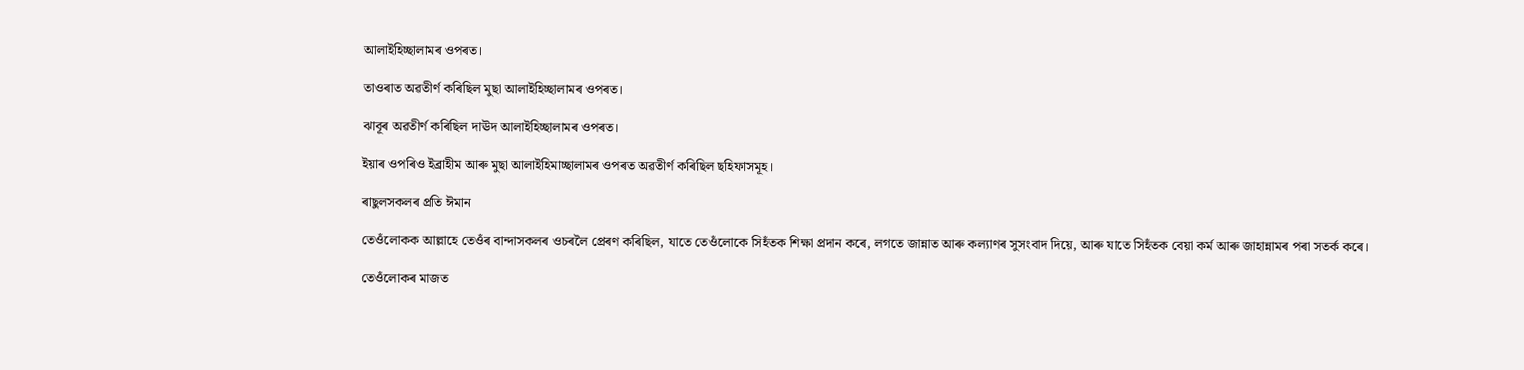আলাইহিচ্ছালামৰ ওপৰত।

তাওৰাত অৱতীৰ্ণ কৰিছিল মুছা আলাইহিচ্ছালামৰ ওপৰত।

ঝাবূৰ অৱতীৰ্ণ কৰিছিল দাঊদ আলাইহিচ্ছালামৰ ওপৰত।

ইয়াৰ ওপৰিও ইব্ৰাহীম আৰু মুছা আলাইহিমাচ্ছালামৰ ওপৰত অৱতীৰ্ণ কৰিছিল ছহিফাসমূহ।

ৰাছুলসকলৰ প্ৰতি ঈমান

তেওঁলোকক আল্লাহে তেওঁৰ বান্দাসকলৰ ওচৰলৈ প্ৰেৰণ কৰিছিল, যাতে তেওঁলোকে সিহঁতক শিক্ষা প্ৰদান কৰে, লগতে জান্নাত আৰু কল্যাণৰ সুসংবাদ দিয়ে, আৰু যাতে সিহঁতক বেয়া কৰ্ম আৰু জাহান্নামৰ পৰা সতৰ্ক কৰে।

তেওঁলোকৰ মাজত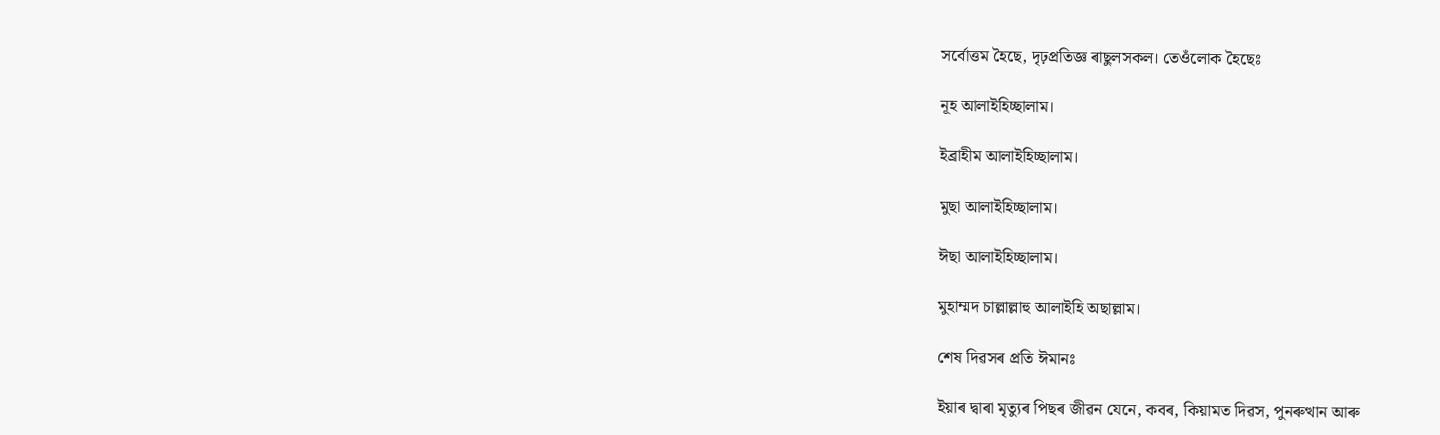সৰ্বোত্তম হৈছে, দৃঢ়প্ৰতিজ্ঞ ৰাছুলসকল। তেওঁলোক হৈছেঃ

নূহ আলাইহিচ্ছালাম।

ইব্ৰাহীম আলাইহিচ্ছালাম।

মুছা আলাইহিচ্ছালাম।

ঈছা আলাইহিচ্ছালাম।

মুহাম্মদ চাল্লাল্লাহু আলাইহি অছাল্লাম।

শেষ দিৱসৰ প্ৰতি ঈমানঃ

ইয়াৰ দ্বাৰা মৃত্যুৰ পিছৰ জীৱন যেনে, কবৰ, কিয়ামত দিৱস, পুনৰুত্থান আৰু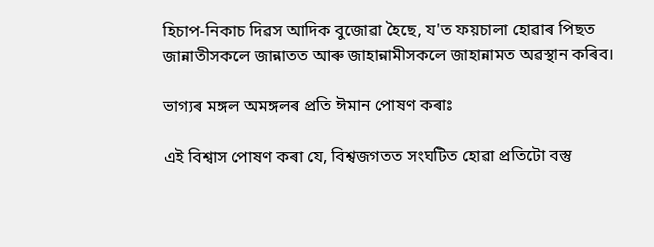হিচাপ-নিকাচ দিৱস আদিক বুজোৱা হৈছে, য'ত ফয়চালা হোৱাৰ পিছত জান্নাতীসকলে জান্নাতত আৰু জাহান্নামীসকলে জাহান্নামত অৱস্থান কৰিব।

ভাগ্যৰ মঙ্গল অমঙ্গলৰ প্ৰতি ঈমান পোষণ কৰাঃ

এই বিশ্বাস পোষণ কৰা যে, বিশ্বজগতত সংঘটিত হোৱা প্ৰতিটো বস্তু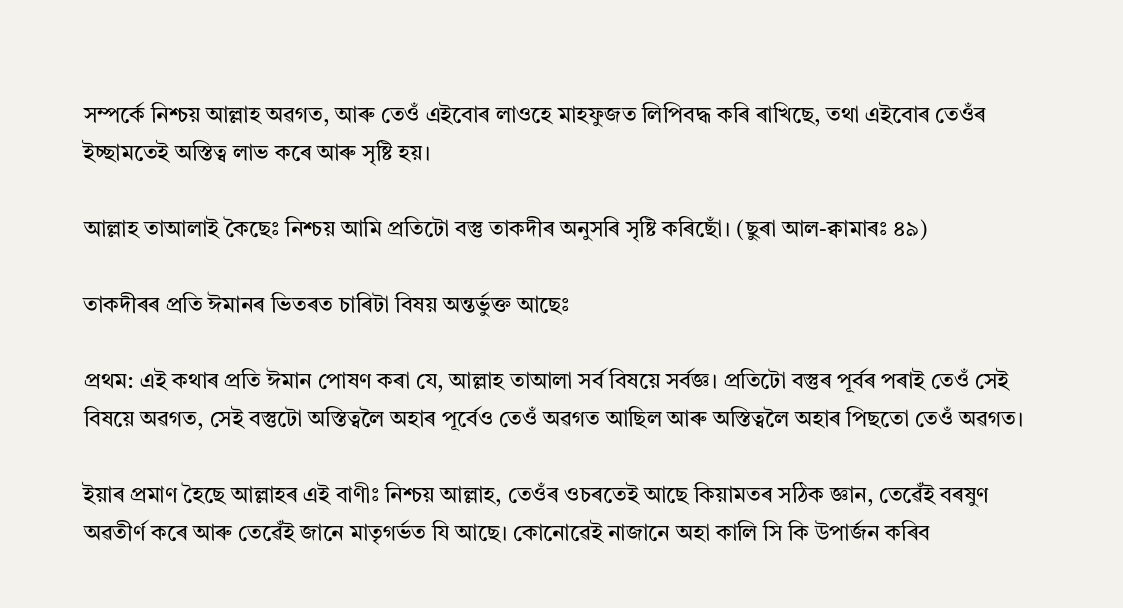সম্পৰ্কে নিশ্চয় আল্লাহ অৱগত, আৰু তেওঁ এইবোৰ লাওহে মাহফুজত লিপিবদ্ধ কৰি ৰাখিছে, তথা এইবোৰ তেওঁৰ ইচ্ছামতেই অস্তিত্ব লাভ কৰে আৰু সৃষ্টি হয়।

আল্লাহ তাআলাই কৈছেঃ নিশ্চয় আমি প্ৰতিটো বস্তু তাকদীৰ অনুসৰি সৃষ্টি কৰিছোঁ। (ছুৰা আল-ক্বামাৰঃ ৪৯)

তাকদীৰৰ প্ৰতি ঈমানৰ ভিতৰত চাৰিটা বিষয় অন্তৰ্ভুক্ত আছেঃ

প্ৰথম: এই কথাৰ প্ৰতি ঈমান পোষণ কৰা যে, আল্লাহ তাআলা সৰ্ব বিষয়ে সৰ্বজ্ঞ। প্ৰতিটো বস্তুৰ পূৰ্বৰ পৰাই তেওঁ সেই বিষয়ে অৱগত, সেই বস্তুটো অস্তিত্বলৈ অহাৰ পূৰ্বেও তেওঁ অৱগত আছিল আৰু অস্তিত্বলৈ অহাৰ পিছতো তেওঁ অৱগত।

ইয়াৰ প্ৰমাণ হৈছে আল্লাহৰ এই বাণীঃ নিশ্চয় আল্লাহ, তেওঁৰ ওচৰতেই আছে কিয়ামতৰ সঠিক জ্ঞান, তেৱেঁই বৰষুণ অৱতীৰ্ণ কৰে আৰু তেৱেঁই জানে মাতৃগৰ্ভত যি আছে। কোনোৱেই নাজানে অহা কালি সি কি উপাৰ্জন কৰিব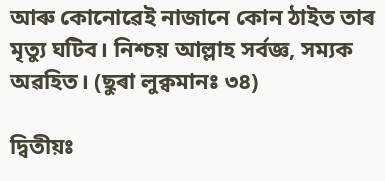আৰু কোনোৱেই নাজানে কোন ঠাইত তাৰ মৃত্যু ঘটিব। নিশ্চয় আল্লাহ সৰ্বজ্ঞ, সম্যক অৱহিত। (ছুৰা লুক্বমানঃ ৩৪)

দ্বিতীয়ঃ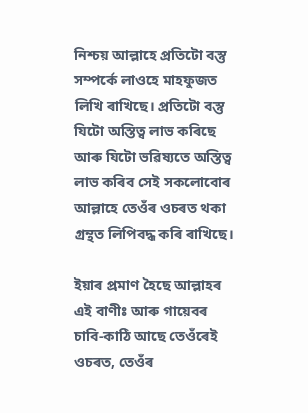নিশ্চয় আল্লাহে প্ৰতিটো বস্তু সম্পৰ্কে লাওহে মাহফুজত লিখি ৰাখিছে। প্ৰতিটো বস্তু যিটো অস্তিত্ব লাভ কৰিছে আৰু যিটো ভৱিষ্যতে অস্তিত্ব লাভ কৰিব সেই সকলোবোৰ আল্লাহে তেওঁৰ ওচৰত থকা গ্ৰন্থত লিপিবদ্ধ কৰি ৰাখিছে।

ইয়াৰ প্ৰমাণ হৈছে আল্লাহৰ এই বাণীঃ আৰু গায়েবৰ চাবি-কাঠি আছে তেওঁৰেই ওচৰত, তেওঁৰ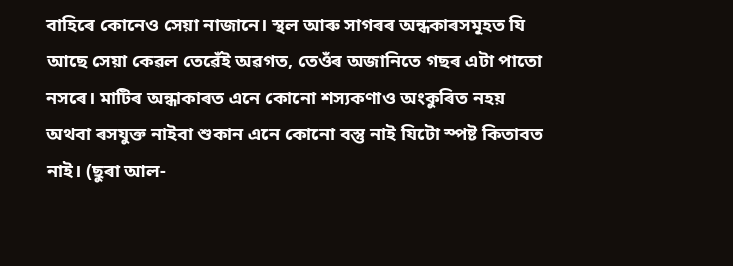বাহিৰে কোনেও সেয়া নাজানে। স্থল আৰু সাগৰৰ অন্ধকাৰসমূহত যি আছে সেয়া কেৱল তেৱেঁই অৱগত, তেওঁৰ অজানিতে গছৰ এটা পাতো নসৰে। মাটিৰ অন্ধাকাৰত এনে কোনো শস্যকণাও অংকুৰিত নহয় অথবা ৰসযুক্ত নাইবা শুকান এনে কোনো বস্তু নাই যিটো স্পষ্ট কিতাবত নাই। (ছুৰা আল-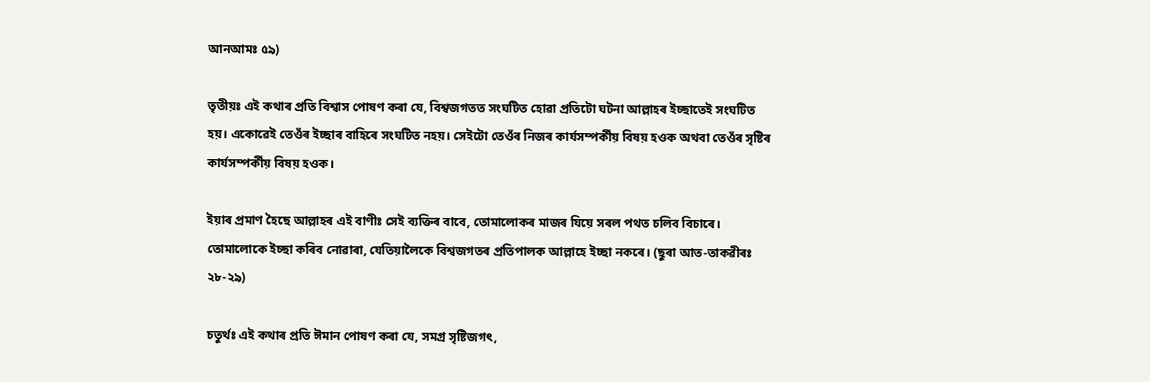আনআমঃ ৫৯)

তৃতীয়ঃ এই কথাৰ প্ৰতি বিশ্বাস পোষণ কৰা যে, বিশ্বজগতত সংঘটিত হোৱা প্ৰতিটো ঘটনা আল্লাহৰ ইচ্ছাতেই সংঘটিত হয়। একোৱেই তেওঁৰ ইচ্ছাৰ বাহিৰে সংঘটিত নহয়। সেইটো তেওঁৰ নিজৰ কাৰ্যসম্পৰ্কীয় বিষয় হওক অথবা তেওঁৰ সৃষ্টিৰ কাৰ্যসম্পৰ্কীয় বিষয় হওক।

ইয়াৰ প্ৰমাণ হৈছে আল্লাহৰ এই বাণীঃ সেই ব্যক্তিৰ বাবে, তোমালোকৰ মাজৰ যিয়ে সৰল পথত চলিব বিচাৰে। তোমালোকে ইচ্ছা কৰিব নোৱাৰা, যেতিয়ালৈকে বিশ্বজগতৰ প্ৰতিপালক আল্লাহে ইচ্ছা নকৰে। (ছুৰা আত-তাকৱীৰঃ ২৮-২৯)

চতুৰ্থঃ এই কথাৰ প্ৰতি ঈমান পোষণ কৰা যে, সমগ্ৰ সৃষ্টিজগৎ,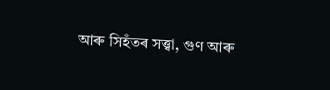আৰু সিহঁতৰ সত্ত্বা, গুণ আৰু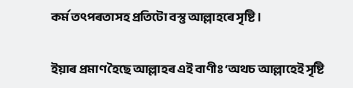কৰ্ম তৎপৰতাসহ প্ৰতিটো বস্তু আল্লাহৰে সৃষ্টি।

ইয়াৰ প্ৰমাণ হৈছে আল্লাহৰ এই বাণীঃ ‘অথচ আল্লাহেই সৃষ্টি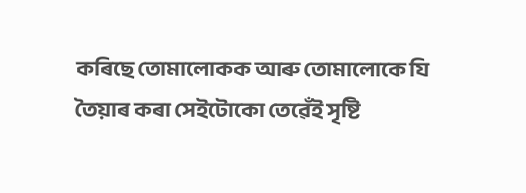কৰিছে তোমালোকক আৰু তোমালোকে যি তৈয়াৰ কৰা সেইটোকো তেৱেঁই সৃষ্টি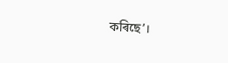কৰিছে’।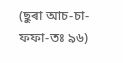(ছুৰা আচ-চা-ফফা-তঃ ৯৬)